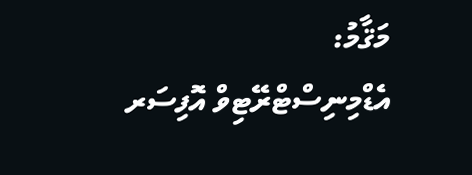މަޤާމު:
އެޑްމިނިސްޓްރޭޓިވް އޮފިސަރ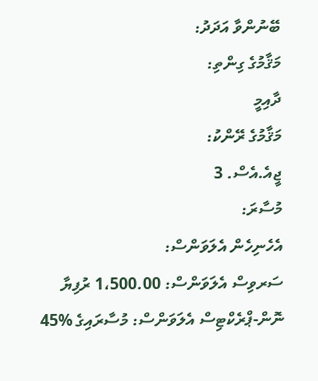ބޭނުންވާ އަދަދު:
މަޤާމުގެ ގިންތި:
ދާއިމީ
މަޤާމުގެ ރޭންކު:
ޖީއެ.އެސް. 3
މުސާރަ:
އެހެނިހެން އެލަވަންސް:
ސަރވިސް އެލަވަންސް: 1،500.00 ރުފިޔާ
ނޮން-ޕްރެކްޓިސް އެލަވަންސް: މުސާރައިގެ %45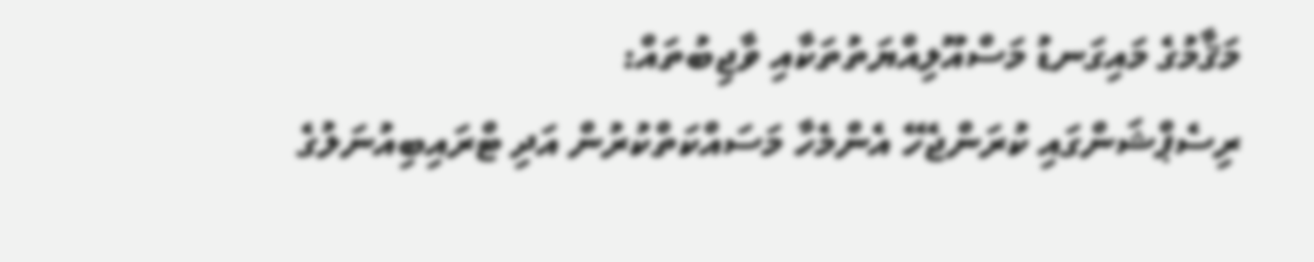މަޤާމުގެ މައިގަނޑު މަސްއޫލިއްޔަތުތަކާއި ވާޖިބުތައް:
ރިސެޕްޝަންގައި ކުރަންޖެހޭ އެންމެހާ މަސައްކަތްކުރުން އަދި ޓްރައިބިއުނަލުގެ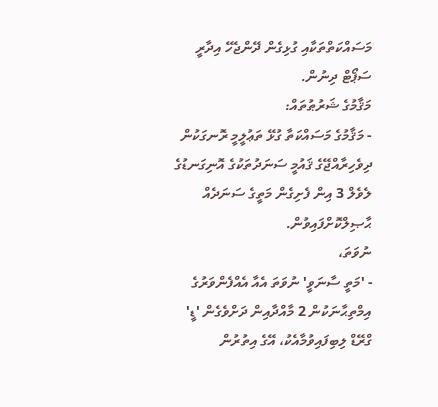މަސައްކަތްތަކާއި ގުޅިގެން ދޭންޖެހޭ އިދާރީ ސަޕޯޓް ދިނުން.
މަޤާމުގެ ޝަރުޠުތައް:
- މަޤާމުގެ މަސައްކަތާ ގުޅޭ ތަޢުލީމީ ރޮނގަކުން ދިވެހިރާއްޖޭގެ ޤައުމީ ސަނަދުތަކުގެ އޮނިގަނޑުގެ ލެވެލް 3 އިން ފެށިގެން މަތީގެ ސަނަދެއް ޙާޞިލްކޮށްފައިވުން.
ނުވަތަ،
- 'މަތީ ސާނަވީ' ނުވަތަ އެއާ އެއްފެންވަރުގެ އިމްތިޙާނަކުން 2 މާއްދާއިން ދަށްވެގެން 'ޑީ' ގްރޭޑް ލިބިފައިވުމާއެކު، އޭގެ އިތުރުން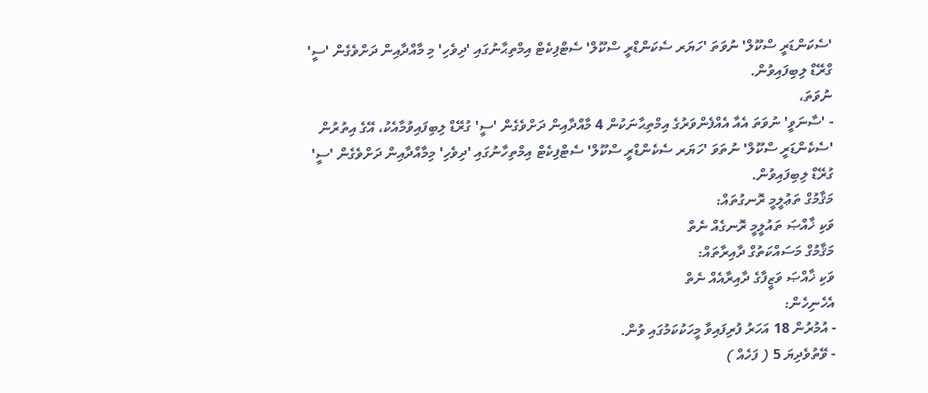'ސެކަންޑަރީ ސްކޫލް' ނުވަތަ 'ހަޔަރ ސެކަންޑްރީ ސްކޫލް' ސެޓްފިކެޓް އިމްތިޙާނުގައި 'ދިވެހި' މި މާއްދާއިން ދަށްވެގެން 'ސީ' ގްރޭޑް ލިބިފައިވުން.
ނުވަތަ،
- 'ސާނަވީ' ނުވަތަ އެއާ އެއްފެންވަރުގެ އިމްތިޙާނަކުން 4 މާއްދާއިން ދަށްވެގެން 'ސީ' ގުރޭޑް ލިބިފައިވުމާއެކު، އޭގެ އިތުރުން 'ސެކެންޑަރީ ސްކޫލް' ނުތަވަ 'ހަޔަރ ސެކެންޑްރީ ސްކޫލް' ސެޓްފިކެޓް އިމްތިހާނުގައި 'ދިވެހި' މިމާއްދާއިން ދަށްވެގެން 'ސީ' ގުރޭޑް ލިބިފައިވުން.
މަޤާމުގް ތަޢުލީމީ ރޮނގުތައް:
ވަކި ޚާއްޞަ ތައުލީމީ ރޮނގެއް ނެތް
މަޤާމުގް މަސައްކަތުގް ދާއިރާތައް:
ވަކި ޚާއްޞަ ވަޒީފާގެ ދާއިރާއެއް ނެތް
އެހެނިހެން:
- އުމުރުން 18 އަހަރު ފުރިފައިވާ މީހަކުކަމުގައި ވުން.
- ވޭތުވެދިޔަ 5 ( ފަހެއް )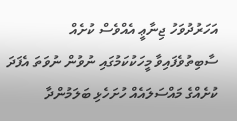އަހަރުދުވަހު ޖިނާޢީ އެއްވެސް ކުށެއް ސާބިތުވެފައިވާ މީހަކުކަމުގައި ނުވުން ނުވަތަ އެފަދަ ކުށެއްގެ މައްސަލައެއް ހުށަހެޅި ބަލަމުންދާ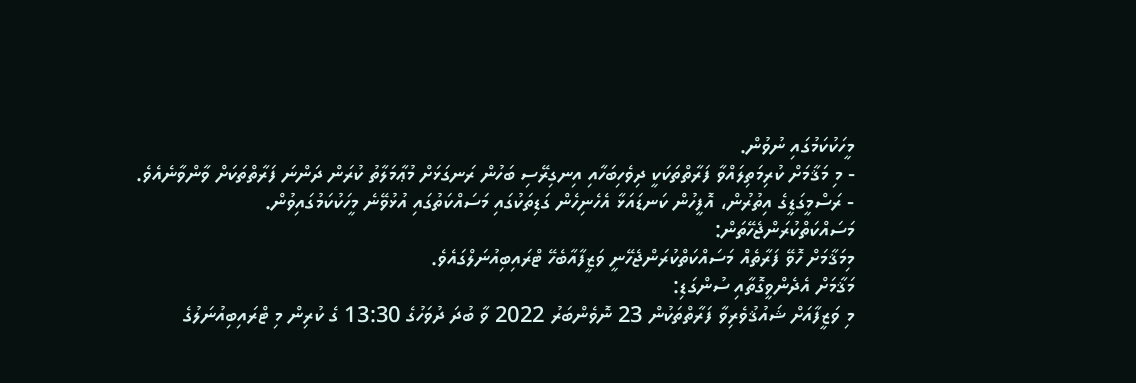މީހަކުކަމުގައި ނުވުން.
- މި މަޤާމަށް ކުރިމަތިލައްވާ ފަރާތްތަކަކީ ދިވެހިބަހާއި އިނގިރޭސި ބަހުން ރަނގަޅަށް މުޢާމަލާތު ކުރަން ދަންނަ ފަރާތްތަކަށް ވާންވާނެއެވެ.
- ރަސްމީގަޑީގެ އިތުރުން، އޮފީހުން ކަނޑައަޅާ އެހެނިހެން ގަޑިތަކުގައި މަސައްކަތުގައި އުޅުވޭނެ މީހަކުކަމުގައިވުން.
މަސައްކަތްކުރަންޖެހޭތަން:
މިމަޤާމަށް ހޮވޭ ފަރާތެއް މަސައްކަތްކުރަންޖެހޭނީ ވަޒީފާއާބެހޭ ޓްރައިބިއުނަލްގައެވެ.
މަޤާމަށް އެދެންވީގޮތާއި ސުންގަޑި:
މި ވަޒީފާއަށް ޝައުޤުވެރިވާ ފަރާތްތަކުން 23 ނޮވެންބަރު 2022 ވާ ބުދަ ދުވަހުގެ 13:30 ގެ ކުރިން މި ޓްރައިބިއުނަލުގެ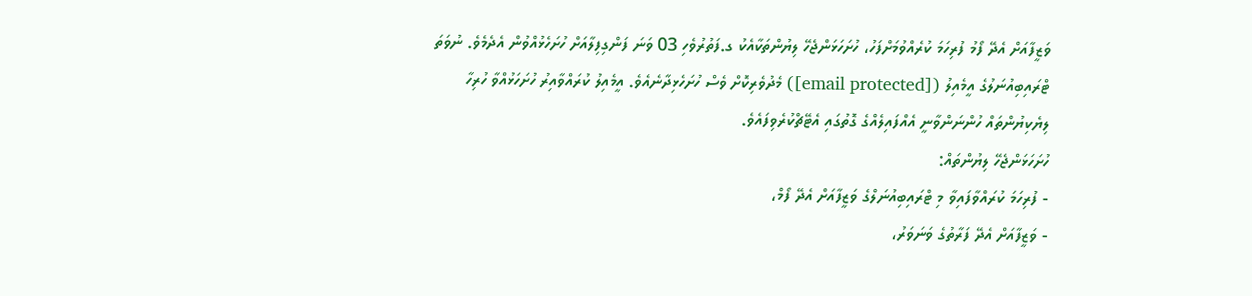ވަޒީފާއަށް އެދޭ ފޯމު ފުރިހަމަ ކުރެއްވުމަށްފަހު، ހުށަހަޅަންޖެހޭ ލިޔުންތަކާއެކު ގ.ފަތުރުވެހި 03 ވަނަ ފަންގިފިލާއަށް ހުށަހެޅުއްވުން އެދެމެވެ. ނުވަތަ ޓްރައިބިއުނަލުގެ އީމެއިލު ([email protected]) މެދުވެރިކޮށް ވެސް ހުށަހެޅިދާނެއެވެ. އީމެއިލު ކުރައްވާއިރު ހުށަހަޅުއްވާ ހުރިހާ ލިޔެކިޔުންތައް ހުންނަންވާނީ އެއްފައިލެއްގެ ގޮތުގައި އެޓޭޗްކުރެވިފައެވެ.
ހުށަހަޅަންޖެހޭ ލިޔުންތައް:
- ފުރިހަމަ ކުރައްވާފައިވާ މި ޓްރައިބިއުނަލްގެ ވަޒީފާއަށް އެދޭ ފޯމް،
- ވަޒީފާއަށް އެދޭ ފަރާތުގެ ވަނަވަރު،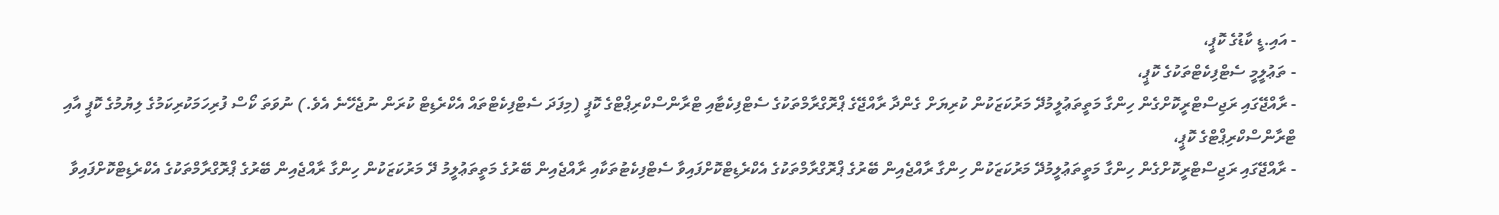- އައި.ޑީ ކާޑުގެ ކޮޕީ،
- ތަޢުލީމީ ސެޓްފިކެޓްތަކުގެ ކޮޕީ،
- ރާއްޖޭގައި ރަޖިސްޓްރީކޮށްގެން ހިންގާ މަތީތަޢުލީމުދޭ މަރުކަޒަކުން ކުރިޔަށް ގެންދާ ރާއްޖޭގެ ޕްރޮގްރާމްތަކުގެ ސެޓްފިކެޓާއި ޓްރާންސްކްރިޕްޓްގެ ކޮޕީ (މިފަދަ ސެޓްފިކެޓްތައް އެކްރެޑިޓް ކުރަން ނުޖެހޭނެ އެވެ.) ނުވަތަ ކޯސް ފުރިހަމަކުރިކަމުގެ ލިޔުމުގެ ކޮޕީ އާއި ޓްރާންސްކްރިޕްޓްގެ ކޮޕީ،
- ރާއްޖޭގައި ރަޖިސްޓްރީކޮށްގެން ހިންގާ މަތީތަޢުލީމުދޭ މަރުކަޒަކުން ހިންގާ ރާއްޖެއިން ބޭރުގެ ޕްރޮގްރާމްތަކުގެ އެކްރެޑިޓްކޮށްފައިވާ ސެޓްފިކެޓުތަކާއި ރާއްޖެއިން ބޭރުގެ މަތީތަޢުލީމު ދޭ މަރުކަޒަކުން ހިންގާ ރާއްޖެއިން ބޭރުގެ ޕްރޮގްރާމްތަކުގެ އެކްރެޑިޓްކޮށްފައިވާ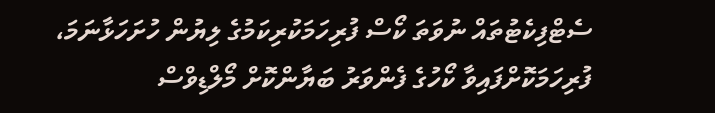ސެޓްފިކެޓުތައް ނުވަތަ ކޯސް ފުރިހަމަކުރިކަމުގެ ލިޔުން ހުށަހަޅާނަމަ، ފުރިހަމަކޮށްފައިވާ ކޯހުގެ ފެންވަރު ބަޔާންކޮށް މޯލްޑިވްސް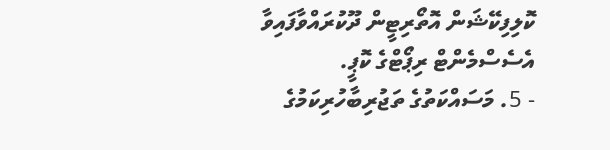ކޮލިފިކޭޝަން އޮތޯރިޓީން ދޫކުރައްވާފައިވާ އެސެސްމެންޓް ރިޕޯޓްގެ ކޮޕީ.
- 5. މަސައްކަތުގެ ތަޖުރިބާހުރިކަމުގެ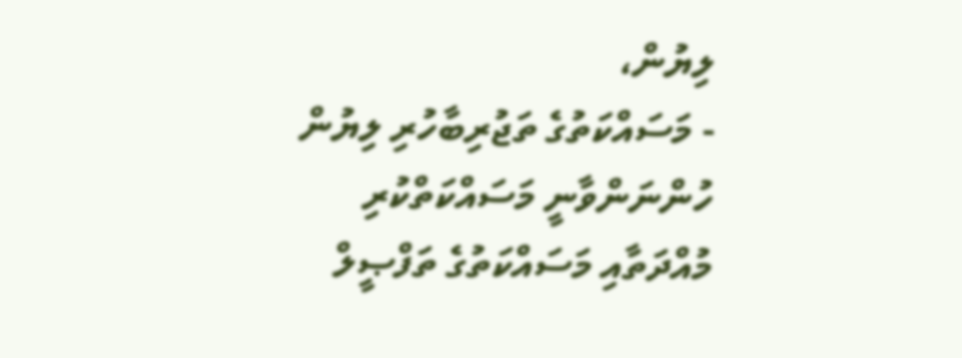ލިޔުން،
- މަސައްކަތުގެ ތަޖުރިބާހުރި ލިޔުން ހުންނަންވާނީ މަސައްކަތްކުރި މުއްދަތާއި މަސައްކަތުގެ ތަފްޞީލް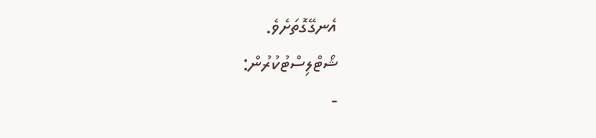އެނގޭގޮތަށެވެ.
ޝޯޓްލިސްޓުކުރުން:
-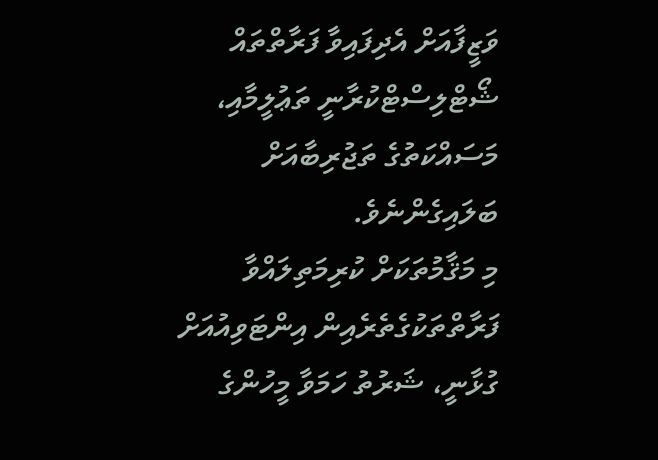ވަޒީފާއަށް އެދިފައިވާ ފަރާތްތައް ޝޯޓްލިސްޓްކުރާނީ ތަޢުލީމާއި، މަސައްކަތުގެ ތަޖުރިބާއަށް ބަލައިގެންނެވެ.
މި މަޤާމުތަކަށް ކުރިމަތިލައްވާ ފަރާތްތަކުގެތެރެއިން އިންޓަވިއުއަށް ގުޅާނީ، ޝަރުތު ހަމަވާ މީހުންގެ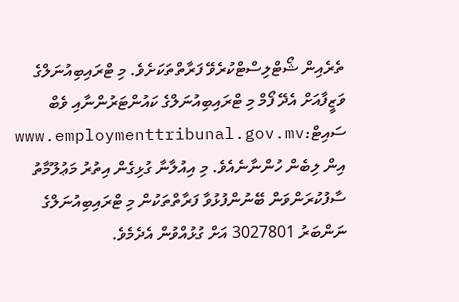ތެރެއިން ޝޯޓްލިސްޓްކުރެވޭ ފަރާތްތަކަށެވެ. މި ޓްރައިބިއުނަލްގެ ވަޒީފާއަށް އެދޭ ފޯމް މި ޓްރައިބިއުނަލްގެ ކައުންޓަރުންނާއި ވެބް ސައިޓް:www.employmenttribunal.gov.mv އިން ލިބެން ހުންނާނެއެވެ. މި އިއުލާނާ ގުޅިގެން އިތުރު މަޢުލޫމާތު ސާފުކުރަންވަން ބޭނުންފުޅުވާ ފަރާތްތަކުން މި ޓްރައިބިއުނަލްގެ ނަންބަރު 3027801 އަށް ގުޅުއްވުން އެދެމެވެ.